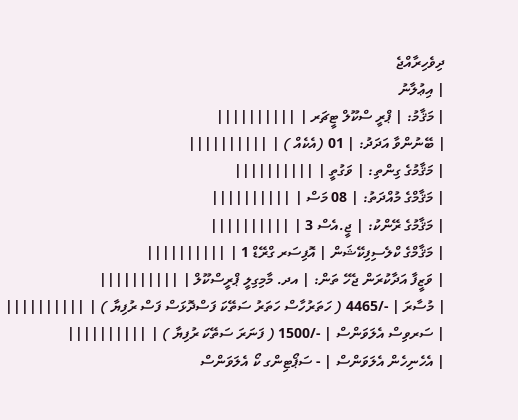ދިވެހިރާއްޖެ
| އިޢުލާނު
| މަޤާމު: | ޕްރީ ސްކޫލް ޓީޗަރ | ||||||||||
| ބޭނުންވާ އަދަދު: | 01 (އެކެއް ) | ||||||||||
| މަޤާމުގެ ގިންތި: | ވަގުތީ | ||||||||||
| މަޤާމްގެ މުއްދަތު: | 08 މަސް | ||||||||||
| މަޤާމުގެ ރޭންކު: | ޖީ.އެސް 3 | ||||||||||
| މަޤާމްގެ ކްލެސިފިކޭޝަން | އޮފިސަރ ގްރޭޑް 1 | ||||||||||
| ވަޒީފާ އަދާކުރަން ޖެހޭ ތަން: | އދ. މާމިގިލީ ޕްރީސްކޫލް | ||||||||||
| މުސާރަ | -/4465 ( ހަތަރުހާސް ހަތަރު ސަތޭކަ ފަސްދޮޅަސް ފަސް ރުފިޔާ ) | ||||||||||
| ސަރވިސް އެލަވަންސް | -/1500 ( ފަނަރަ ސަތޭކަ ރުފިޔާ ) | ||||||||||
| އެހެނިހެން އެލަވަންސް | - ސަޕޯޓިންގ ކޯ އެލަވަންސް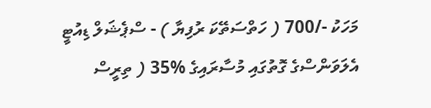މަހަކު -/700 ( ހަތްސަތޭކަ ރުފިޔާ ) - ސްޕެޝަލް ޑިއުޓީ އެލަވަންސްގެ ގޮތުގައި މުސާރައިގެ %35 ( ތިރީސް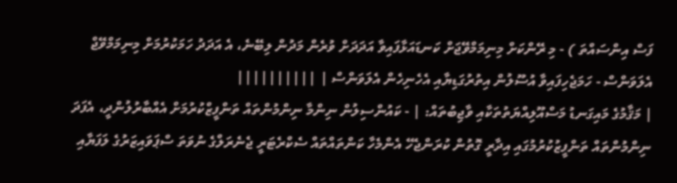ފަސް އިންސައްތަ ) - މި ރޭންކަށް މިނިމަމްވޭޖަށް ކަނޑައަޅާފައިވާ އަދަދަށް ވުރެން މަދުން ލިބޭނެ، އެ އަދަދު ހަމަކުރުމަށް މިނިމަމްވޭޖް އެލަވަންސް - ހަމަޖެހިފައިވާ އުސޫލުން އިތުރުގަޑިޔާއި އެހެނިހެން އެލަވަންސް | ||||||||||
| މަޤާމުގެ މައިގަނޑު މަސްއޫލިއްޔަތުތަކާއި ވާޖިބުތައް: | - ކައުންސިލުން ނިންމާ ނިންމުންތައް ތަންފީޒްކުރުމަށް އެއްބާރުލުންދީ، އެފަދަ ނިންމުންތައް ތަންފީޒުކުރުމުގައި އިދާރީ ގޮތުން ކުރަންޖެހޭ އެންމެހާ ކަންތައްތައް ސެކްރެޓަރީ ޖެނެރަލްގެ ނުވަތަ ސްޕަވައިޒަރުގެ ލަފަޔާއި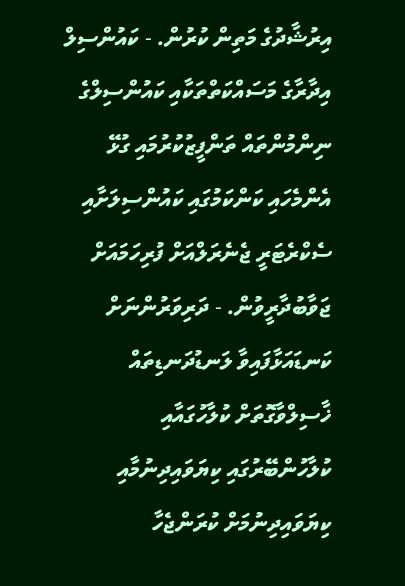އިރުޝާދުގެ މަތިން ކުރުން. - ކައުންސިލް އިދާރާގެ މަސައްކަތްތަކާއި ކައުންސިލްގެ ނިންމުންތައް ތަންފީޒުކުރުމައި ގުޅޭ އެންމެހައި ކަންކަމުގައި ކައުންސިލަށާއި ސެކްރެޓަރީ ޖެނެރަލްއަށް ފުރިހަމައަށް ޖަވާބުދާރީވުން. - ދަރިވަރުންނަށް ކަނޑައަޅާފައިވާ ލަނޑުދަނޑިތައް ޚާސިލްވާގޮތަށް ކުލާހުގައާއި ކުލާހުންބޭރުގައި ކިޔަވައިދިނުމާއި ކިޔަވައިދިނުމަށް ކުރަންޖެހާ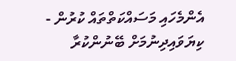އެންމެހައި މަސައްކަތްތައް ކުރުން - ކިޔަވައިދިނުމަށް ބޭނުންކުރާ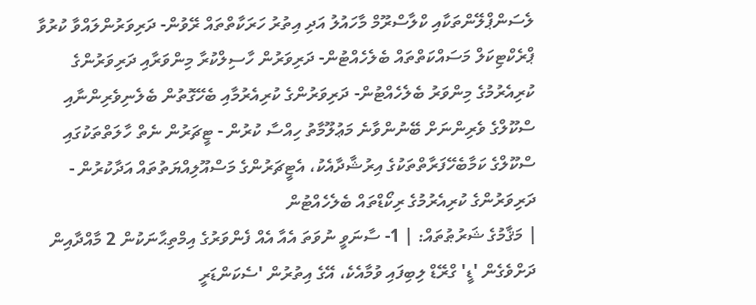ލެސަންޕްލޭންތަކާއި ކްލާސްރޫމް މާހައުލު އަދި އިތުރު ހަރަކާތްތައް ރޭވުން- ދަރިވަރުންލައްވާ ކުރުވާ ޕްރެކްޓިކަލް މަސައްކަތްތައް ބެލެހެއްޓުން- ދަރިވަރުން ހާސިލްކުރާ މިންވަރާއި ދަރިވަރުންގެ ކުރިއެރުމުގެ މިންވަރު ބެލެހެއްޓުން- ދަރިވަރުންގެ ކުރިއެރުމާއި ބެހޭގޮތުން ބެލެނިވެރިންނާއި ސްކޫލްގެ ވެރިންނަށް ބޭނުންވާނެ މަޢުލޫމާތު ހިއްސާ ކުރުން - ޓީޗަރުން ނެތް ހާލަތްތަކުގައި ސްކޫލްގެ ކަމާބެހޭފަރާތްތަކުގެ އިރުޝާދާއެކު، އެޓީޗަރުންގެ މަސްއޫލިއްޔަތުތައް އަދާކުރުން - ދަރިވަރުންގެ ކުރިއެރުމުގެ ރިކޯޑްތައް ބެލެހެއްޓުން
| މަޤާމުގެ ޝަރުޠުތައް: | 1- ސާނަވީ ނުވަތަ އެއާ އެއް ފެންވަރުގެ އިމްތިޙާނަކުން 2 މާއްދާއިން ދަށްވެގެން 'ޑީ' ގްރޭޑް ލިބިފައި ވުމާއެކެ، އޭގެ އިތުރުން 'ސެކަންޑަރީ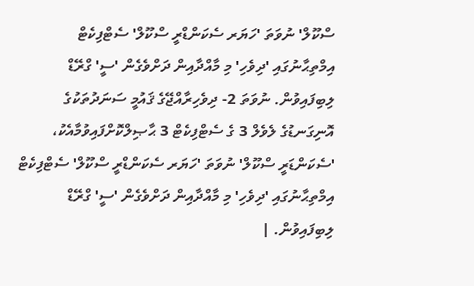ސްކޫލް' ނުވަތަ 'ހަޔަރ ސެކަންޑްރީ ސްކޫލް' ސެޓްފިކެޓް އިމްތިޙާނުގައި 'ދިވެހި' މި މާއްދާއިން ދަށްވެގެން 'ސީ' ގްރޭޑް ލިބިފައިވުން. ނުވަތަ 2- ދިވެހިރާއްޖޭގެ ޤައުމީ ސަނަދުތަކުގެ އޮނިގަނޑުގެ ލެވެލް 3 ގެ ސެޓްފިކެޓް 3 ޙާޞިލްކޮށްފައިވުމާއެކު، 'ސެކަންޑަރީ ސްކޫލް' ނުވަތަ 'ހަޔަރ ސެކަންޑްރީ ސްކޫލް' ސެޓްފިކެޓް އިމްތިޙާނުގައި 'ދިވެހި' މި މާއްދާއިން ދަށްވެގެން 'ސީ' ގްރޭޑް ލިބިފައިވުން. |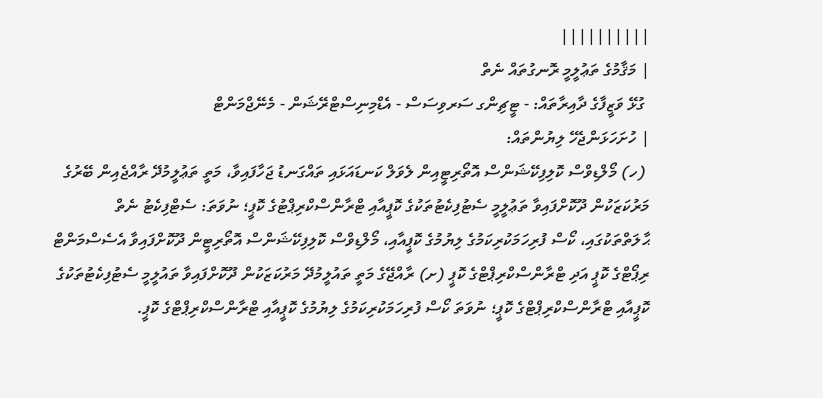||||||||||
| މަޤާމުގެ ތަޢުލީމީ ރޮނގުތައް ނެތް
 ގުޅޭ ވަޒީފާގެ ދާއިރާތައް: - ޓީޗިންގ ސަރވިސަސް - އެޑްމިނިސްޓްރޭޝަން - މެނޭޖްމަންޓް
| ހުށަހަޅަންޖެހޭ ލިޔުންތައް:
 (ހ) މޯލްޑިވްސް ކޮލިފިކޭޝަންސް އޮތޯރިޓީއިން ލެވަލް ކަނޑައަޅައި ތައްގަނޑު ޖަހާފައިވާ، މަތީ ތަޢުލީމުދޭ ރާއްޖެއިން ބޭރުގެ މަރުކަޒަކުން ދޫކޮށްފައިވާ ތަޢުލީމީ ސެޓުފިކެޓުތަކުގެ ކޮޕީއާއި ޓްރާންސްކްރިޕްޓުގެ ކޮޕީ؛ ނުވަތަ: ސެޓްފިކެޓު ނެތް ޙާލަތްތަކުގައި، ކޯސް ފުރިހަމަކުރިކަމުގެ ލިޔުމުގެ ކޮޕީއާއި، މޯލްޑިވްސް ކޮލިފިކޭޝަންސް އޮތޯރިޓީން ދޫކޮށްފައިވާ އެސެސްމަންޓް ރިޕޯޓްގެ ކޮޕީ އަދި ޓްރާންސްކްރިޕްޓްގެ ކޮޕީ (ށ) ރާއްޖޭގެ މަތީ ތައުލީމުދޭ މަރުކަޒަކުން ދޫކޮށްފައިވާ ތައުލީމީ ސެޓުފިކެޓުތަކުގެ ކޮޕީއާއި ޓްރާންސްކްރިޕްޓްގެ ކޮޕީ؛ ނުވަތަ ކޯސް ފުރިހަމަކުރިކަމުގެ ލިޔުމުގެ ކޮޕީއާއި ޓްރާންސްކްރިޕްޓްގެ ކޮޕީ.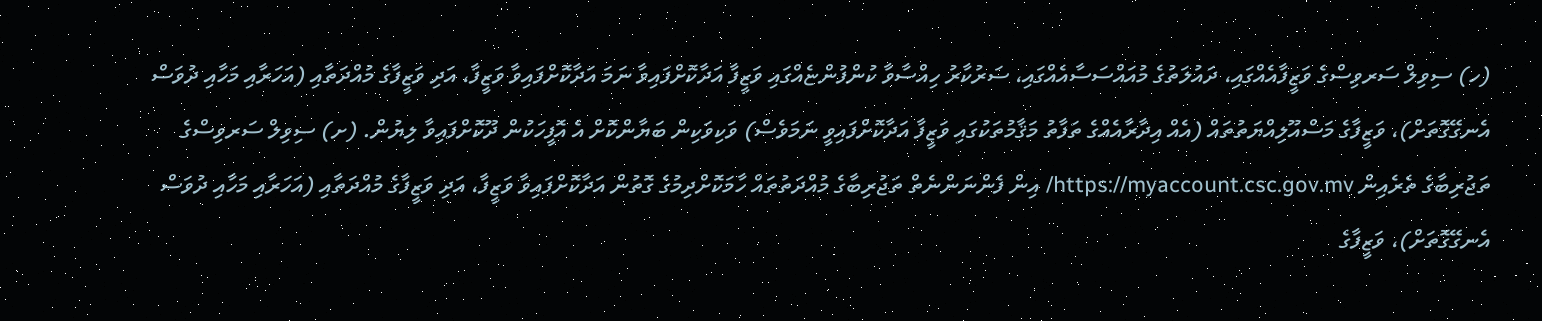(ހ) ސިވިލް ސަރވިސްގެ ވަޒީފާއެއްގައި، ދައުލަތުގެ މުއައްސަސާއެއްގައި، ސަރުކާރު ހިއްސާވާ ކުންފުންޏެއްގައި ވަޒީފާ އަދާކޮށްފައިވާ ނަމަ އަދާކޮށްފައިވާ ވަޒީފާ، އަދި ވަޒީފާގެ މުއްދަތާއި (އަހަރާއި މަހާއި ދުވަސް އެނގޭގޮތަށް)، ވަޒީފާގެ މަސްއޫލިއްޔަތުތައް (އެއް އިދާރާއެއްގެ ތަފާތު މަޤާމުތަކުގައި ވަޒީފާ އަދާކޮށްފައިވީ ނަމަވެސް) ވަކިވަކިން ބަޔާންކޮށް އެ އޮފީހަކުން ދޫކޮށްފައިވާ ލިޔުން. (ށ) ސިވިލް ސަރވިސްގެ ތަޖުރިބާގެ ތެރެއިން https://myaccount.csc.gov.mv/ އިން ފެންނަންނެތް ތަޖުރިބާގެ މުއްދަތުތައް ހާމަކޮށްދިމުގެ ގޮތުން އަދާކޮށްފައިވާ ވަޒީފާ، އަދި ވަޒީފާގެ މުއްދަތާއި (އަހަރާއި މަހާއި ދުވަސް އެނގޭގޮތަށް)، ވަޒީފާގެ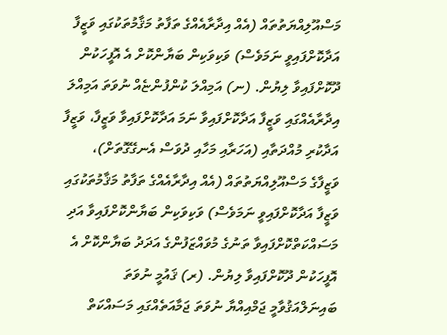މަސްއޫލިއްޔަތުތައް (އެއް އިދާރާއެއްގެ ތަފާތު މަޤާމުތަކުގައި ވަޒީފާ އަދާކޮށްފައިވީ ނަމަވެސް) ވަކިވަކިން ބަޔާންކޮށް އެ އޮފީހަކުން ދޫކޮށްފައިވާ ލިޔުން. (ނ) އަމިއްލަ ކުންފުންޏެއް ނުވަތަ އަމިއްލަ އިދާރާއެއްގައި ވަޒީފާ އަދާކޮށްފައިވާ ނަމަ އަދާކޮށްފައިވާ ވަޒީފާ، ވަޒީފާ އަދާކުރި މުއްދަތާއި (އަހަރާއި މަހާއި ދުވަސް އެނގޭގޮތަށް)، ވަޒީފާގެ މަސްއޫލިއްޔަތުތައް (އެއް އިދާރާއެއްގެ ތަފާތު މަޤާމުތަކުގައި ވަޒީފާ އަދާކޮށްފައިވީ ނަމަވެސް) ވަކިވަކިން ބަޔާންކޮށްފައިވާ އަދި މަސައްކަތްކޮށްފައިވާ ތަނުގެ މުވައްޒަފުންގެ އަދަދު ބަޔާންކޮށް އެ އޮފީހަކުން ދޫކޮށްފައިވާ ލިޔުން. (ރ) ޤައުމީ ނުވަތަ ބައިނަލްއަޤުވާމީ ޖަމްއިއްޔާ ނުވަތަ ޖަމާއަތެއްގައި މަސައްކަތް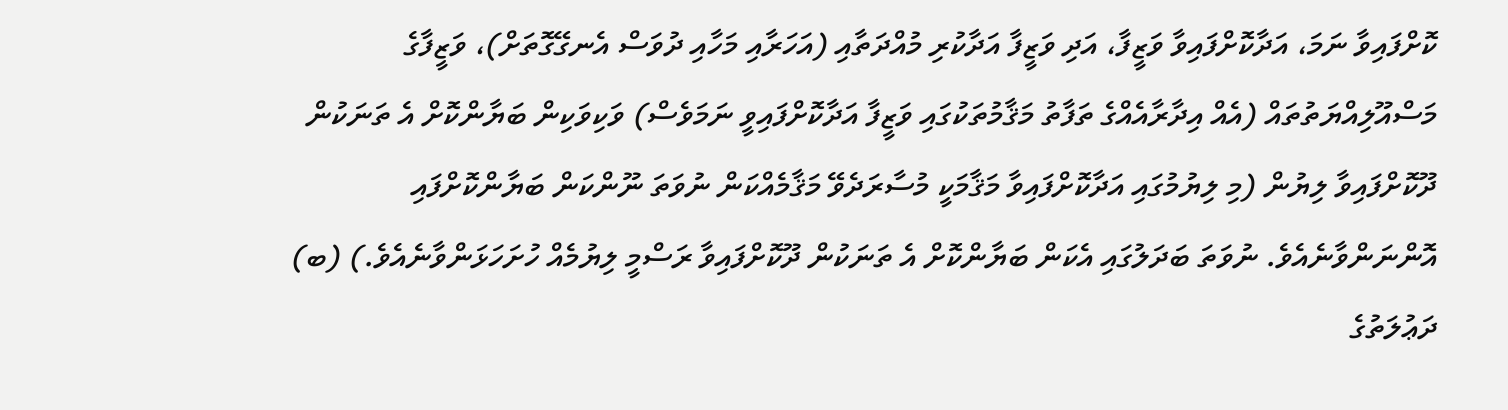ކޮށްފައިވާ ނަމަ، އަދާކޮށްފައިވާ ވަޒީފާ، އަދި ވަޒީފާ އަދާކުރި މުއްދަތާއި (އަހަރާއި މަހާއި ދުވަސް އެނގޭގޮތަށް)، ވަޒީފާގެ މަސްއޫލިއްޔަތުތައް (އެއް އިދާރާއެއްގެ ތަފާތު މަޤާމުތަކުގައި ވަޒީފާ އަދާކޮށްފައިވީ ނަމަވެސް) ވަކިވަކިން ބަޔާންކޮށް އެ ތަނަކުން ދޫކޮށްފައިވާ ލިޔުން (މި ލިޔުމުގައި އަދާކޮށްފައިވާ މަޤާމަކީ މުސާރަދެވޭ މަޤާމެއްކަން ނުވަތަ ނޫންކަން ބަޔާންކޮށްފައި އޮންނަންވާނެއެވެ. ނުވަތަ ބަދަލުގައި އެކަން ބަޔާންކޮށް އެ ތަނަކުން ދޫކޮށްފައިވާ ރަސްމީ ލިޔުމެއް ހުށަހަޅަންވާނެއެވެ.) (ބ) ދަޢުލަތުގެ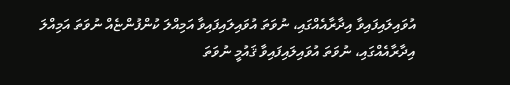އުވައިލައިފައިވާ އިދާރާއެއްގައި، ނުވަތަ އުވައިލައިފައިވާ އަމިއްލަ ކުންފުންޏެއް ނުވަތަ އަމިއްލަ އިދާރާއެއްގައި، ނުވަތަ އުވައިލައިފައިވާ ޤައުމީ ނުވަތަ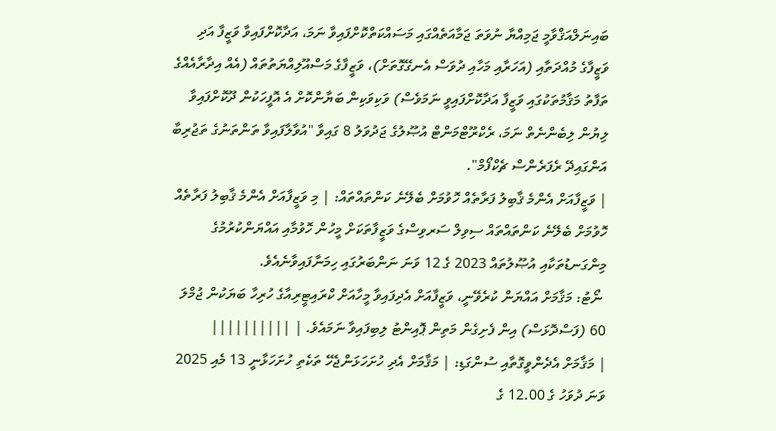ބައިނަލްއަޤްވާމީ ޖަމިއްޔާ ނުވަތަ ޖަމާއަތެއްގައި މަސައްކަތްކޮށްފައިވާ ނަމަ، އަދާކޮށްފައިވާ ވަޒީފާ އަދި ވަޒީފާގެ މުއްދަތާއި (އަހަރާއި މަހާއި ދުވަސް އެނގޭގޮތަށް)، ވަޒީފާގެ މަސްއޫލިއްޔަތުތައް (އެއް އިދާރާއެއްގެ ތަފާތު މަޤާމުތަކުގައި ވަޒީފާ އަދާކޮށްފައިވީ ނަމަވެސް) ވަކިވަކިން ބަޔާންކޮށް އެ އޮފީހަކުން ދޫކޮށްފައިވާ ލިޔުން ލިބެންނެތް ނަމަ، ރެކްރޫޓްމަންޓް އުޞޫލުގެ ޖަދުވަލު 8 ގައިވާ "އުވާލާފައިވާ ތަންތަނުގެ ތަޖުރިބާ އަންގައިދޭ ރެފަރެންސް ޗެކްފޯމް".
| ވަޒީފާއަށް އެންމެ ޤާބިލު ފަރާތެއް ހޮވުމަށް ބެލޭނެ ކަންތައްތައް: | މި ވަޒީފާއަށް އެންމެ ޤާބިލު ފަރާތެއް ހޮވުމަށް ބެލޭނެ ކަންތައްތައް ސިވިލް ސަރވިސްގެ ވަޒީފާތަކަށް މީހުން ހޮވުމާއި އައްޔަންކުރުމުގެ މިންގަނޑުތަކާއި އުޞޫލުތައް 2023 ގެ 12 ވަނަ ނަންބަރުގައި ހިމަނާފައިވާނެއެވެ.
 ނޯޓު: މަޤާމަށް އައްޔަން ކުރެވޭނީ، ވަޒީފާއަށް އެދިފައިވާ މީހާއަށް ކްރައިޓީރިއާގެ ހުރިހާ ބަޔަކުން ޖުމްލަ 60 (ފަސްދޮޅަސް) އިން ފެށިގެން މަތިން ޕޮއިންޓު ލިބިފައިވާ ނަމައެވެ. | ||||||||||
| މަޤާމަށް އެދެންވީގޮތާއި ސުންގަޑި: | މަޤާމަށް އެދި ހުށަހަޅަންޖެހޭ ތަކެތި ހުށަހަޅާނީ 13 މެއި 2025 ވަނަ ދުވަހު ގެ 12.00 ގެ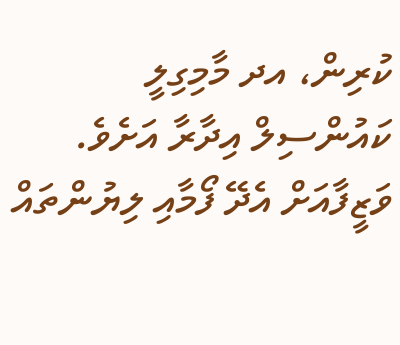ކުރިން، އދ މާމިގިލީ ކައުންސިލް އިދާރާ އަށެވެ. ވަޒީފާއަށް އެދޭ ފޯމާއި ލިޔުންތައް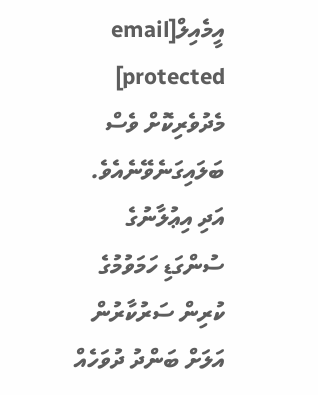އީމެއިލް[email protected] މެދުވެރިކޮށް ވެސް ބަލައިގަނެވޭނެއެވެ. އަދި އިޢުލާނުގެ ސުންގަޑި ހަމަވުމުގެ ކުރިން ސަރުކާރުން އަލަށް ބަންދު ދުވަހެއް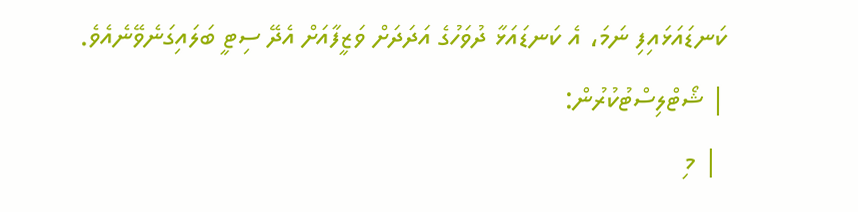ކަނޑައަޅައިފި ނަމަ، އެ ކަނޑައަޅާ ދުވަހުގެ އަދަދަށް ވަޒީފާއަށް އެދޭ ސިޓީ ބަލައިގަނެވޭނެއެވެ.
| ޝޯޓްލިސްޓުކުރުން:
 | މި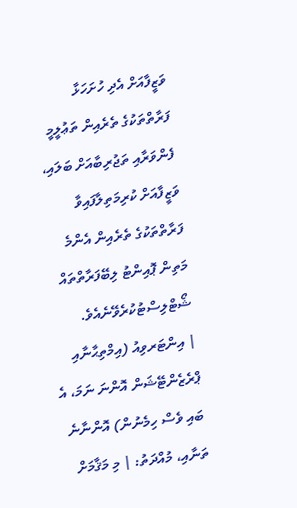ވަޒީފާއަށް އެދި ހުށަހަޅާ ފަރާތްތަކުގެ ތެރެއިން ތަޢުލީމީ ފެންވަރާއި ތަޖުރިބާއަށް ބަލައި، ވަޒީފާއަށް ކުރިމަތިލާފައިވާ ފަރާތްތަކުގެ ތެރެއިން އެންމެ މަތިން ޕޮއިންޓު ލިބޭފަރާތްތައް ޝޯޓްލިސްޓުކުރެވޭނެއެވެ.
| އިންޓަރވިއު (އިމްތިޙާނާއި ޕްރެޒެންޓޭޝަން އޮންނަ ނަމަ، އެ ބައި ވެސް ހިމެނުން) އޮންނާނެ ތަނާއި، މުއްދަތު: | މި މަޤާމަށް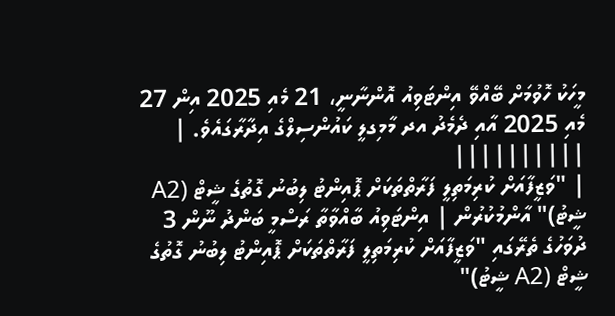މީހަކު ހޮވުމަށް ބޭއްވޭ އިންޓަވިއު އޮންނާނީ، 21 މެއި 2025 އިން 27 މެއި 2025 އާއި ދެމެދު އދ މާމިގލީ ކައުންސިލްގެ އިދާރާގައެވެ. | ||||||||||
| "ވަޒީފާއަށް ކުރިމަތިލީ ފަރާތްތަކަށް ޕޮއިންޓު ލިބުނު ގޮތުގެ ޝީޓް (A2 ޝީޓު)" އާންމުކުރުން | އިންޓަވިއު ބާއްވާތާ ރަސްމީ ބަންދު ނޫން 3 ދުވަހުގެ ތެރޭގައި "ވަޒީފާއަށް ކުރިމަތިލީ ފަރާތްތަކަށް ޕޮއިންޓު ލިބުނު ގޮތުގެ ޝީޓް (A2 ޝީޓު)"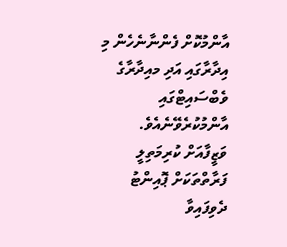އާންމުކޮށް ފެންނާނެހެން މި އިދާރާގައި އަދި މއިދާރާގެ ވެބްސައިޓްގައި އާންމުކުރެވޭނެއެވެ. ވަޒީފާއަށް ކުރިމަތިލީ ފަރާތްތަކަށް ޕޮއިންޓު ދެވިފައިވާ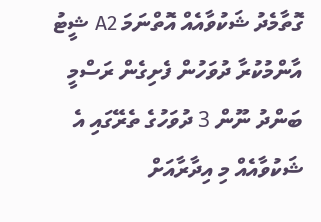ގޮތާމެދު ޝަކުވާއެއް އޮތްނަމަ A2 ޝީޓު އާންމުކުރާ ދުވަހުން ފެށިގެން ރަސްމީ ބަންދު ނޫން 3 ދުވަހުގެ ތެރޭގައި އެ ޝަކުވާއެއް މި އިދާރާއަށް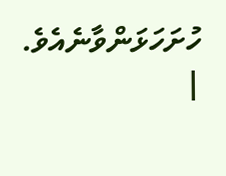ހުށަހަޅަންވާނެއެވެ. |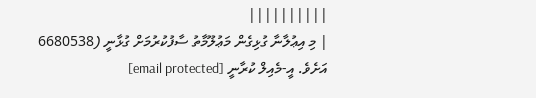||||||||||
| މި އިޢުލާނާ ގުޅިގެން މަޢުލޫމާތު ސާފުކުރުމަށް ގުޅާނީ (6680538 އަށެވެ. އީ-މެއިލް ކުރާނީ [email protected]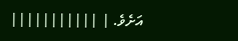އަށެވެ. | |||||||||||